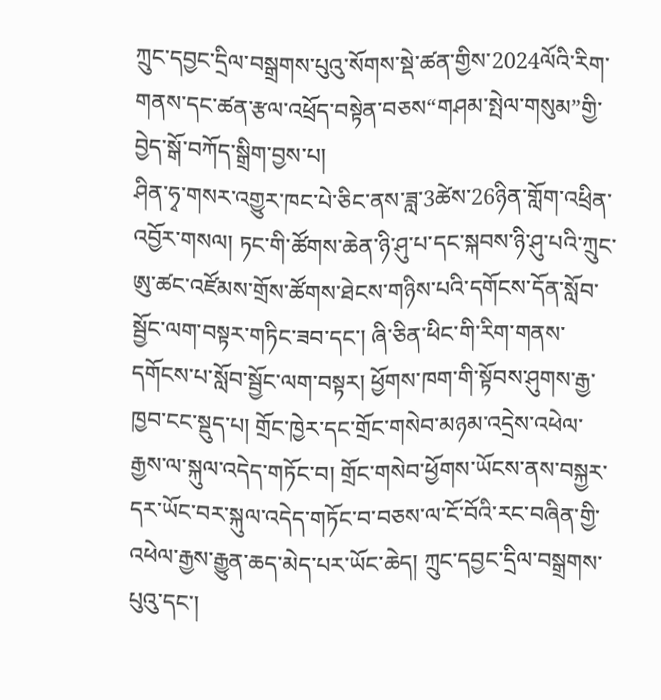ཀྲུང་དབྱང་དྲིལ་བསྒྲགས་པུའུ་སོགས་སྡེ་ཚན་གྱིས་2024ལོའི་རིག་གནས་དང་ཚན་རྩལ་འཕྲོད་བསྟེན་བཅས“གཤམ་སྤེལ་གསུམ”གྱི་བྱེད་སྒོ་བཀོད་སྒྲིག་བྱས་པ།
ཤིན་ཧྭ་གསར་འགྱུར་ཁང་པེ་ཅིང་ནས་ཟླ་3ཚེས་26ཉིན་གློག་འཕྲིན་འབྱོར་གསལ། ཏང་གི་ཚོགས་ཆེན་ཉི་ཤུ་པ་དང་སྐབས་ཉི་ཤུ་པའི་ཀྲུང་ཨུ་ཚང་འཛོམས་གྲོས་ཚོགས་ཐེངས་གཉིས་པའི་དགོངས་དོན་སློབ་སྦྱོང་ལག་བསྟར་གཏིང་ཟབ་དང་། ཞི་ཅིན་ཕིང་གི་རིག་གནས་དགོངས་པ་སློབ་སྦྱོང་ལག་བསྟར། ཕྱོགས་ཁག་གི་སྟོབས་ཤུགས་རྒྱ་ཁྱབ་ངང་སྡུད་པ། གྲོང་ཁྱེར་དང་གྲོང་གསེབ་མཉམ་འདྲེས་འཕེལ་རྒྱས་ལ་སྐུལ་འདེད་གཏོང་བ། གྲོང་གསེབ་ཕྱོགས་ཡོངས་ནས་བསྐྱར་དར་ཡོང་བར་སྐུལ་འདེད་གཏོང་བ་བཅས་ལ་ངོ་བོའི་རང་བཞིན་གྱི་འཕེལ་རྒྱས་རྒྱུན་ཆད་མེད་པར་ཡོང་ཆེད། ཀྲུང་དབྱང་དྲིལ་བསྒྲགས་པུའུ་དང་།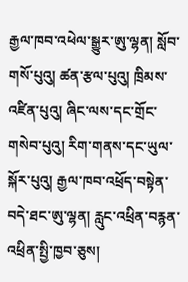རྒྱལ་ཁབ་འཕེལ་སྒྱུར་ཨུ་ལྷན། སློབ་གསོ་པུའུ། ཚན་རྩལ་པུའུ། ཁྲིམས་འཛིན་པུའུ། ཞིང་ལས་དང་གྲོང་གསེབ་པུའུ། རིག་གནས་དང་ཡུལ་སྐོར་པུའུ། རྒྱལ་ཁབ་འཕྲོད་བསྟེན་བདེ་ཐང་ཨུ་ལྷན། རླུང་འཕྲིན་བརྙན་འཕྲིན་སྤྱི་ཁྱབ་ཅུས།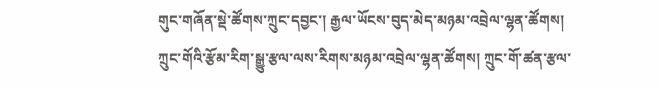གུང་གཞོན་སྡེ་ཚོགས་ཀྲུང་དབྱང་། རྒྱལ་ཡོངས་བུད་མེད་མཉམ་འབྲེལ་ལྷན་ཚོགས། ཀྲུང་གོའི་རྩོམ་རིག་སྒྱུ་རྩལ་ལས་རིགས་མཉམ་འབྲེལ་ལྷན་ཚོགས། ཀྲུང་གོ་ཚན་རྩལ་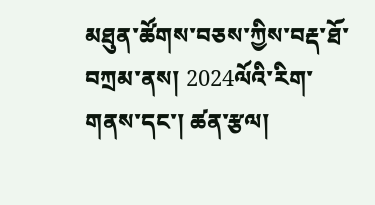མཐུན་ཚོགས་བཅས་ཀྱིས་བརྡ་ཐོ་བཀྲམ་ནས། 2024ལོའི་རིག་གནས་དང་། ཚན་རྩལ།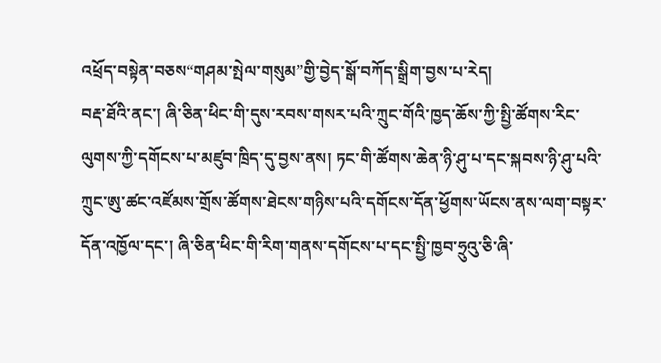འཕྲོད་བསྟེན་བཅས“གཤམ་སྤེལ་གསུམ”གྱི་བྱེད་སྒོ་བཀོད་སྒྲིག་བྱས་པ་རེད།
བརྡ་ཐོའི་ནང་། ཞི་ཅིན་ཕིང་གི་དུས་རབས་གསར་པའི་ཀྲུང་གོའི་ཁྱད་ཆོས་ཀྱི་སྤྱི་ཚོགས་རིང་ལུགས་ཀྱི་དགོངས་པ་མཛུབ་ཁྲིད་དུ་བྱས་ནས། ཏང་གི་ཚོགས་ཆེན་ཉི་ཤུ་པ་དང་སྐབས་ཉི་ཤུ་པའི་ཀྲུང་ཨུ་ཚང་འཛོམས་གྲོས་ཚོགས་ཐེངས་གཉིས་པའི་དགོངས་དོན་ཕྱོགས་ཡོངས་ནས་ལག་བསྟར་དོན་འཁྱོལ་དང་། ཞི་ཅིན་ཕིང་གི་རིག་གནས་དགོངས་པ་དང་སྤྱི་ཁྱབ་ཧྲུའུ་ཅི་ཞི་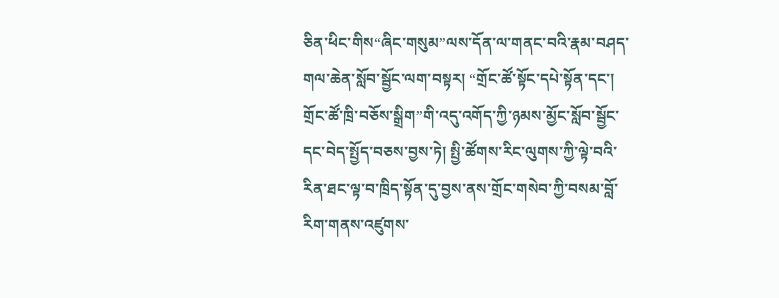ཅིན་ཕིང་གིས“ཞིང་གསུམ”ལས་དོན་ལ་གནང་བའི་རྣམ་བཤད་གལ་ཆེན་སློབ་སྦྱོང་ལག་བསྟར། “གྲོང་ཚོ་སྟོང་དཔེ་སྟོན་དང་། གྲོང་ཚོ་ཁྲི་བཅོས་སྒྲིག”གི་འདུ་འགོད་ཀྱི་ཉམས་མྱོང་སློབ་སྦྱོང་དང་བེད་སྤྱོད་བཅས་བྱས་ཏེ། སྤྱི་ཚོགས་རིང་ལུགས་ཀྱི་ལྟེ་བའི་རིན་ཐང་ལྟ་བ་ཁྲིད་སྟོན་དུ་བྱས་ནས་གྲོང་གསེབ་ཀྱི་བསམ་བློ་རིག་གནས་འཛུགས་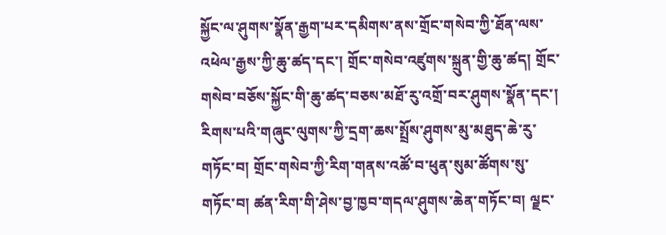སྐྱོང་ལ་ཤུགས་སྣོན་རྒྱག་པར་དམིགས་ནས་གྲོང་གསེབ་ཀྱི་ཐོན་ལས་འཕེལ་རྒྱས་ཀྱི་ཆུ་ཚད་དང་། གྲོང་གསེབ་འཛུགས་སྐྲུན་གྱི་ཆུ་ཚད། གྲོང་གསེབ་བཅོས་སྐྱོང་གི་ཆུ་ཚད་བཅས་མཐོ་རུ་འགྲོ་བར་ཤུགས་སྣོན་དང་། རིགས་པའི་གཞུང་ལུགས་ཀྱི་དྲག་ཆས་སྤྲོས་ཤུགས་མུ་མཐུད་ཆེ་རུ་གཏོང་བ། གྲོང་གསེབ་ཀྱི་རིག་གནས་འཚོ་བ་ཕུན་སུམ་ཚོགས་སུ་གཏོང་བ། ཚན་རིག་གི་ཤེས་བྱ་ཁྱབ་གདལ་ཤུགས་ཆེན་གཏོང་བ། ལྗང་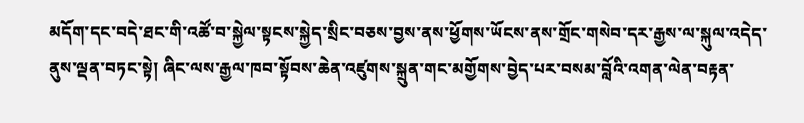མདོག་དང་བདེ་ཐང་གི་འཚོ་བ་སྐྱེལ་སྟངས་སྐྱེད་སྲིང་བཅས་བྱས་ནས་ཕྱོགས་ཡོངས་ནས་གྲོང་གསེབ་དར་རྒྱས་ལ་སྐུལ་འདེད་ནུས་ལྡན་བཏང་སྟེ། ཞིང་ལས་རྒྱལ་ཁབ་སྟོབས་ཆེན་འཛུགས་སྐྲུན་གང་མགྱོགས་བྱེད་པར་བསམ་བློའི་འགན་ལེན་བརྟན་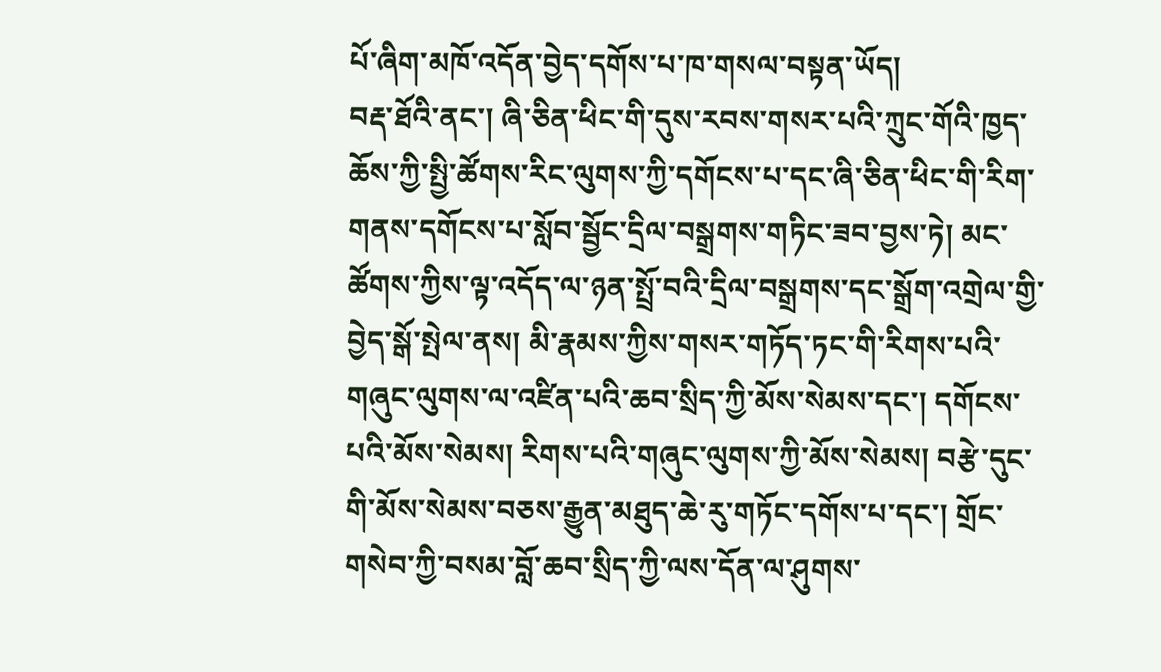པོ་ཞིག་མཁོ་འདོན་བྱེད་དགོས་པ་ཁ་གསལ་བསྟན་ཡོད།
བརྡ་ཐོའི་ནང་། ཞི་ཅིན་ཕིང་གི་དུས་རབས་གསར་པའི་ཀྲུང་གོའི་ཁྱད་ཆོས་ཀྱི་སྤྱི་ཚོགས་རིང་ལུགས་ཀྱི་དགོངས་པ་དང་ཞི་ཅིན་ཕིང་གི་རིག་གནས་དགོངས་པ་སློབ་སྦྱོང་དྲིལ་བསྒྲགས་གཏིང་ཟབ་བྱས་ཏེ། མང་ཚོགས་ཀྱིས་ལྟ་འདོད་ལ་ཉན་སྤྲོ་བའི་དྲིལ་བསྒྲགས་དང་སྒྲོག་འགྲེལ་གྱི་བྱེད་སྒོ་སྤེལ་ནས། མི་རྣམས་ཀྱིས་གསར་གཏོད་ཏང་གི་རིགས་པའི་གཞུང་ལུགས་ལ་འཛིན་པའི་ཆབ་སྲིད་ཀྱི་མོས་སེམས་དང་། དགོངས་པའི་མོས་སེམས། རིགས་པའི་གཞུང་ལུགས་ཀྱི་མོས་སེམས། བརྩེ་དུང་གི་མོས་སེམས་བཅས་རྒྱུན་མཐུད་ཆེ་རུ་གཏོང་དགོས་པ་དང་། གྲོང་གསེབ་ཀྱི་བསམ་བློ་ཆབ་སྲིད་ཀྱི་ལས་དོན་ལ་ཤུགས་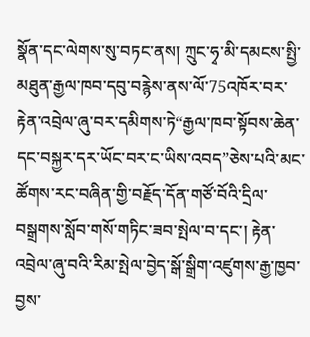སྣོན་དང་ལེགས་སུ་བཏང་ནས། ཀྲུང་ཧྭ་མི་དམངས་སྤྱི་མཐུན་རྒྱལ་ཁབ་དབུ་བརྙེས་ནས་ལོ་75འཁོར་བར་རྟེན་འབྲེལ་ཞུ་བར་དམིགས་ཏེ“རྒྱལ་ཁབ་སྟོབས་ཆེན་དང་བསྐྱར་དར་ཡོང་བར་ང་ཡིས་འབད”ཅེས་པའི་མང་ཚོགས་རང་བཞིན་གྱི་བརྗོད་དོན་གཙོ་བོའི་དྲིལ་བསྒྲགས་སློབ་གསོ་གཏིང་ཟབ་སྤེལ་བ་དང་། རྟེན་འབྲེལ་ཞུ་བའི་རིམ་སྤེལ་བྱེད་སྒོ་སྒྲིག་འཛུགས་རྒྱ་ཁྱབ་བྱས་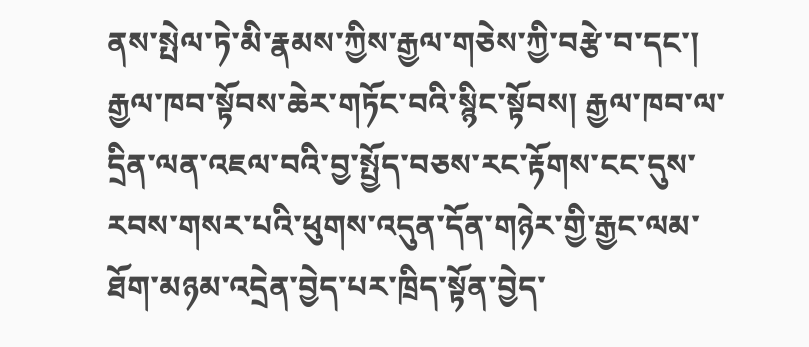ནས་སྤེལ་ཏེ་མི་རྣམས་ཀྱིས་རྒྱལ་གཅེས་ཀྱི་བརྩེ་བ་དང་། རྒྱལ་ཁབ་སྟོབས་ཆེར་གཏོང་བའི་སྙིང་སྟོབས། རྒྱལ་ཁབ་ལ་དྲིན་ལན་འཇལ་བའི་བྱ་སྤྱོད་བཅས་རང་རྟོགས་ངང་དུས་རབས་གསར་པའི་ཕུགས་འདུན་དོན་གཉེར་གྱི་རྒྱང་ལམ་ཐོག་མཉམ་འདྲེན་བྱེད་པར་ཁྲིད་སྟོན་བྱེད་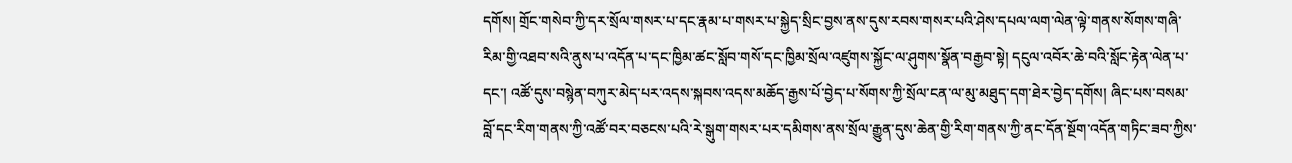དགོས། གྲོང་གསེབ་ཀྱི་དར་སྲོལ་གསར་པ་དང་རྣམ་པ་གསར་པ་སྐྱེད་སྲིང་བྱས་ནས་དུས་རབས་གསར་པའི་ཤེས་དཔལ་ལག་ལེན་ལྟེ་གནས་སོགས་གཞི་རིམ་གྱི་འཐབ་སའི་ནུས་པ་འདོན་པ་དང་ཁྱིམ་ཚང་སློབ་གསོ་དང་ཁྱིམ་སྲོལ་འཛུགས་སྐྱོང་ལ་ཤུགས་སྣོན་བརྒྱབ་སྟེ། དངུལ་འབོར་ཆེ་བའི་སློང་རྟེན་ལེན་པ་དང་། འཚོ་དུས་བསྙེན་བཀུར་མེད་པར་འདས་སྐབས་འདས་མཆོད་རྒྱས་པོ་བྱེད་པ་སོགས་ཀྱི་སྲོལ་ངན་ལ་མུ་མཐུད་དག་ཐེར་བྱེད་དགོས། ཞིང་པས་བསམ་བློ་དང་རིག་གནས་ཀྱི་འཚོ་བར་བཅངས་པའི་རེ་སྒུག་གསར་པར་དམིགས་ནས་སྲོལ་རྒྱུན་དུས་ཆེན་གྱི་རིག་གནས་ཀྱི་ནང་དོན་སྔོག་འདོན་གཏིང་ཟབ་ཀྱིས་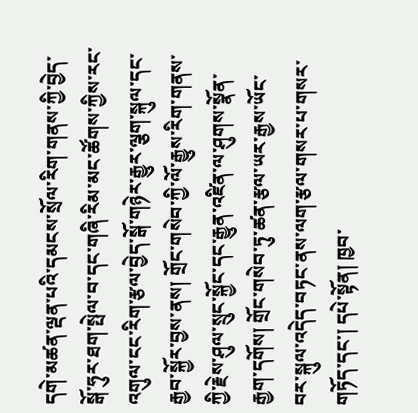དགེ་མཚན་ལྡན་པའི་དམངས་སྲོལ་རིག་གནས་ཀྱི་བྱེད་སྒོ་ཧུར་ཐག་སྤེལ་བ་དང་གཞི་རིམ་མང་ཚོགས་ཀྱིས་རང་འགུལ་ངང་རིག་རྩལ་བྱེད་སྒོ་གཉེར་རྒྱུར་ལྕག་སྐུལ་དང་རྒྱབ་སྐྱོར་བྱས་ནས། གྲོང་གསེབ་ཀྱི་ལོ་རྒྱུས་རིག་གནས་ཀྱི་རྗེས་ཤུལ་སྲུང་སྐྱོང་དང་རྒྱུན་འཛིན་ལ་ཤུགས་སྣོན་རྒྱག་དགོས། གྲོང་གསེབ་ཏུ་ཚན་རྩལ་ཡར་རྒྱས་ཡོང་བར་སྐུལ་འདེད་བཏང་ནས་ལག་རྩལ་གསར་པ་གསར་གཏོད་དང་། དཔེ་སྟོན། ཁྱབ་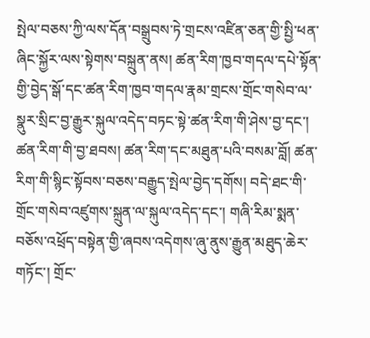སྤེལ་བཅས་ཀྱི་ལས་དོན་བསྒྲུབས་ཏེ་གྲངས་འཛིན་ཅན་གྱི་སྤྱི་ཕན་ཞིང་སྐྱོར་ལས་སྟེགས་བསྐྲུན་ནས། ཚན་རིག་ཁྱབ་གདལ་དཔེ་སྟོན་གྱི་བྱེད་སྒོ་དང་ཚན་རིག་ཁྱབ་གདལ་རྣམ་གྲངས་གྲོང་གསེབ་ལ་སྣུར་སྲིང་བྱ་རྒྱུར་སྐུལ་འདེད་བཏང་སྟེ་ཚན་རིག་གི་ཤེས་བྱ་དང་། ཚན་རིག་གི་བྱ་ཐབས། ཚན་རིག་དང་མཐུན་པའི་བསམ་བློ། ཚན་རིག་གི་སྙིང་སྟོབས་བཅས་བརྒྱུད་སྤེལ་བྱེད་དགོས། བདེ་ཐང་གི་གྲོང་གསེབ་འཛུགས་སྐྲུན་ལ་སྐུལ་འདེད་དང་། གཞི་རིམ་སྨན་བཅོས་འཕྲོད་བསྟེན་གྱི་ཞབས་འདེགས་ཞུ་ནུས་རྒྱུན་མཐུད་ཆེར་གཏོང་། གྲོང་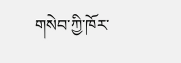གསེབ་ཀྱི་ཁོར་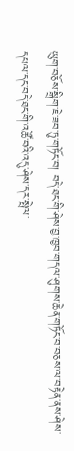ཡུག་བཅོས་སྒྲིག་ཇེ་ཟབ་ཏུ་གཏོང་བ། བདེ་ཐང་གི་ཤེས་བྱ་ཁྱབ་གདལ་ཤུགས་ཆེན་གཏོང་བ་བཅས་ལ་བརྟེན་ནས་ཤེས་དཔལ་དང་བདེ་ཐང་གི་འཚོ་བའི་འདུ་ཤེས་དར་སྤེལ་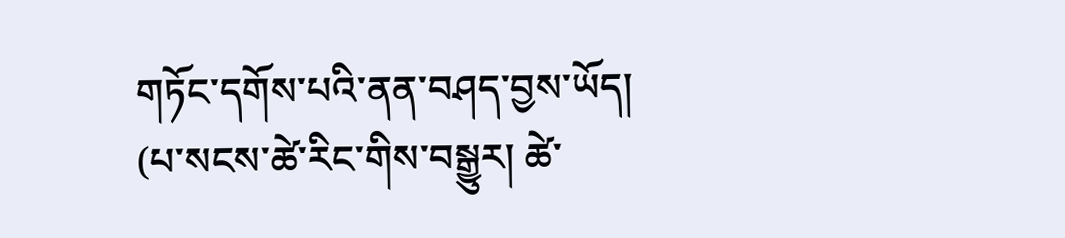གཏོང་དགོས་པའི་ནན་བཤད་བྱས་ཡོད།
(པ་སངས་ཚེ་རིང་གིས་བསྒྱུར། ཚེ་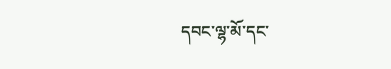དབང་ལྷ་མོ་དང་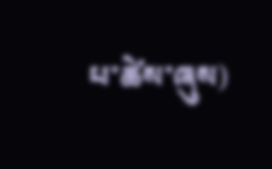པ་ཚེས་ཞུས)